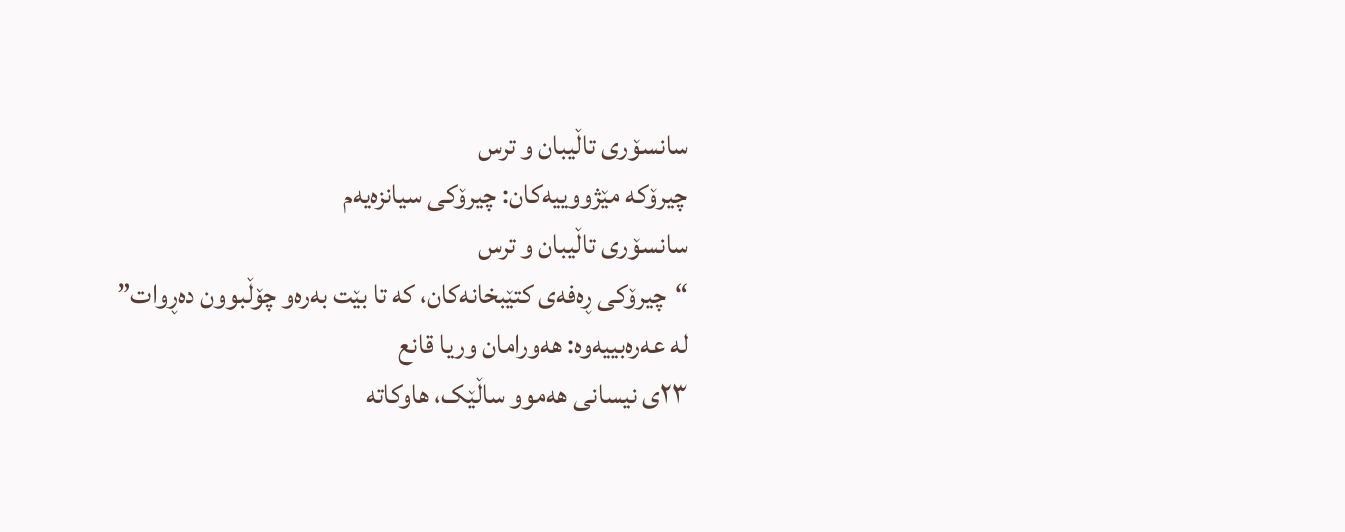سانسۆری تاڵیبان و ترس
چیرۆکە مێژووییەکان: چیرۆکی سیانزەیەم
سانسۆری تاڵیبان و ترس
“چیرۆکی ڕەفەی کتێبخانەکان، کە تا بێت بەرەو چۆڵبوون دەڕوات”
لە عەرەبییەوە: هەورامان وریا قانع
٢٣ی نیسانی هەموو ساڵێک، هاوکاتە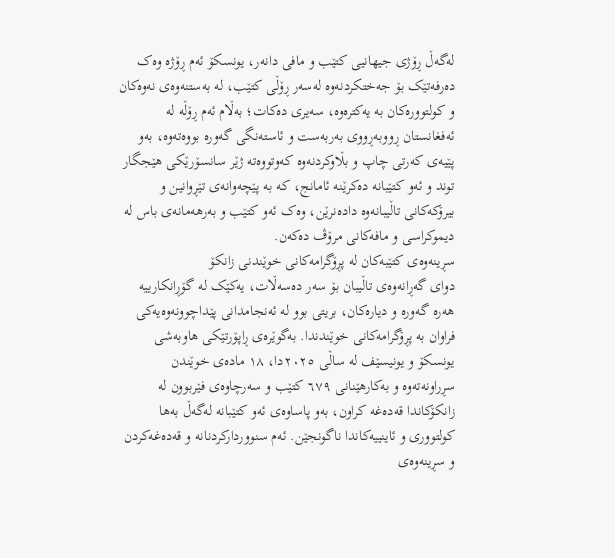لەگەڵ ڕۆژی جیهانیی کتێب و مافی دانەر، یونسکۆ ئەم ڕۆژە وەک دەرفەتێک بۆ جەختکردنەوە لەسەر ڕۆڵی کتێب، لە بەستنەوەی نەوەکان و کولتوورەکان بە یەکترەوە، سەیری دەکات؛ بەڵام ئەم ڕۆڵە لە ئەفغانستان ڕووبەڕووی بەربەست و ئاستەنگی گەورە بووەتەوە، بەو پێیەی کەرتی چاپ و بڵاوکردنەوە کەوتووەتە ژێر سانسۆرێکی هێجگار توند و ئەو کتێبانە دەکرێنە ئامانج، کە بە پێچەوانەی تێڕوانین و بیرۆکەکانی تاڵیبانەوە دادەنرێن، وەک ئەو کتێب و بەرهەمانەی باس لە دیموکراسی و مافەکانی مرۆڤ دەکەن.
سڕینەوەی کتێبەکان لە پڕۆگرامەکانی خوێندنی زانکۆ
دوای گەڕانەوەی تاڵیبان بۆ سەر دەسەڵات، یەکێک لە گۆڕانکارییە هەرە گەورە و دیارەکان، بریتی بوو لە ئەنجامدانی پێداچوونەوەیەکی فراوان بە پڕۆگرامەکانی خوێندندا. بەگوێرەی ڕاپۆرتێکی هاوبەشی یونسکۆ و یونیسێف لە ساڵی ٢٠٢٥دا، ١٨ مادەی خوێندن سڕراونەتەوە و بەکارهێنانی ٦٧٩ کتێب و سەرچاوەی فێربوون لە زانکۆکاندا قەدەغە کراون، بەو پاساوەی ئەو کتێبانە لەگەڵ بەها کولتووری و ئاینییەکاندا ناگونجێن. ئەم سنووردارکردنانە و قەدەغەکردن و سڕینەوەی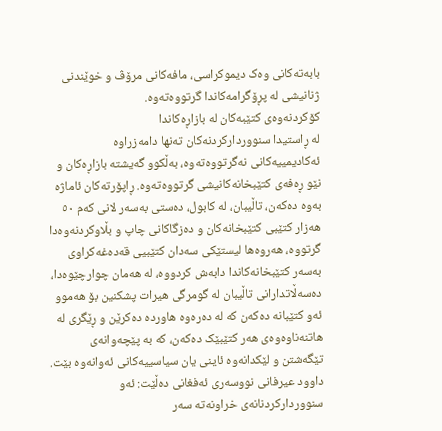بابەتەکانی وەک دیموکراسی، مافەکانی مرۆڤ و خوێندنی ژنانیشی لە پڕۆگرامەکاندا گرتووەتەوە.
کۆکردنەوەی کتێبەکان لە بازاڕەکاندا
لە ڕاستیدا سنووردارکردنەکان تەنها دامەزراوە ئەکادیمییەکانی نەگرتووەتەوە، بەڵکوو گەیشتە بازاڕەکان و نێو ڕەفەی کتێبخانەکانیشی گرتووەتەوە. ڕاپۆرتەکان ئاماژە بەوە دەکەن، تاڵیبان، لە کابول، دەستی بەسەر لانی کەم ٥٠ هەزار کتێبی کتێبخانەکان و دەزگاکانی چاپ و بڵاوکردنەوەدا گرتووە، هەروەها لیستێکی سەدان کتێبیی قەدەغەکراوی بەسەر کتێبخانەکاندا دابەش کردووە، لە هەمان چوارچێوەدا، دەسەڵاتدارانی تاڵیبان لە گومرگی هیرات پشکنین بۆ هەموو ئەو کتێبانە دەکەن کە لە دەرەوە هاوردە دەکرێن و ڕێگری لە هاتنەناوەوەی هەر کتێبێک دەکەن، کە بە پێچەوانەی تێگەشتن و لێکدانەوە ئاینی یان سیاسییەکانی ئەوانەوە بێت.
داوود عیرفانی نووسەری ئەفغانی دەڵێت: ئەو سنووردارکردنانەی خراونەتە سەر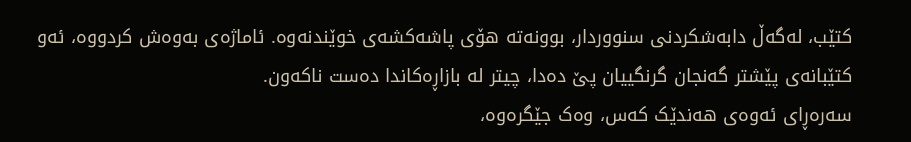کتێب، لەگەڵ دابەشکردنی سنووردار، بوونەتە هۆی پاشەکشەی خوێندنەوە. ئاماژەی بەوەش کردووە، ئەو کتێبانەی پێشتر گەنجان گرنگییان پێ دەدا، چیتر لە بازاڕەکاندا دەست ناکەون.
سەرەڕای ئەوەی هەندێک کەس، وەک جێگرەوە،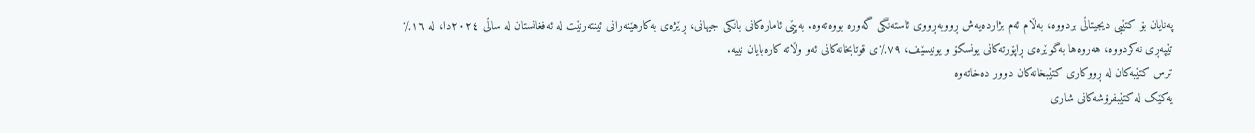پەنایان بۆ کتێبی دیجیتاڵی بردووە، بەڵام ئەم بژاردەیەش ڕووبەڕووی ئاستەنگی گەورە بووەتەوە. بەپێی ئامارەکانی بانکی جیهانی، ڕێژەی بەکارهێنەرانی ئینتەرنێت لە ئەفغانستان لە ساڵی ٢٠٢٤دا، لە ١٦٪ تێپەڕی نەکردووە، هەروەها بەگوێرەی ڕاپۆرتەکانی یونسکۆ و یونیسێف، ٧٩٪ی قوتابخانەکانی ئەو وڵاتە کارەبایان نییە.
ترس کتێبەکان لە ڕووکاری کتێبخانەکان دوور دەخاتەوە
یەکێک لە کتێبفرۆشەکانی شاری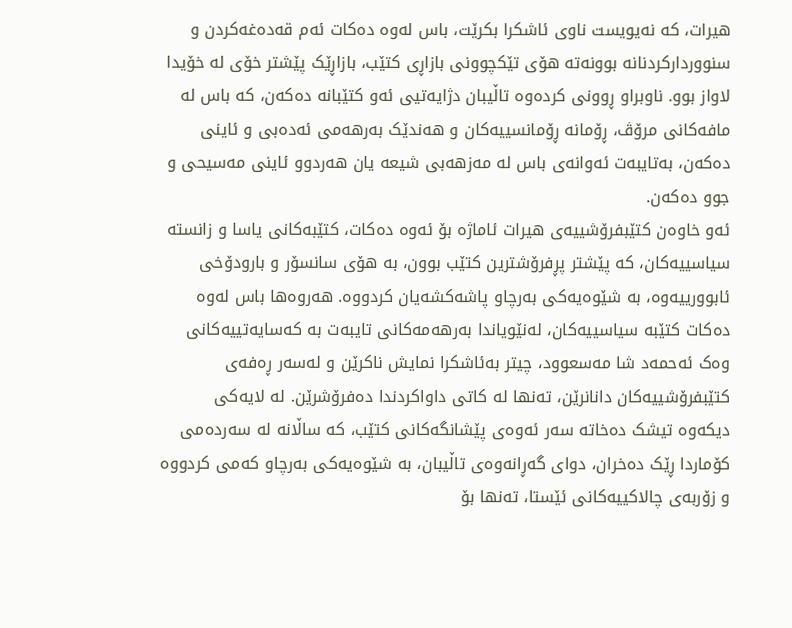هیرات، کە نەیویست ناوی ئاشکرا بکرێت، باس لەوە دەکات ئەم قەدەغەکردن و سنووردارکردنانە بوونەتە هۆی تێکچوونی بازاڕی کتێب، بازاڕێک پێشتر خۆی لە خۆیدا لاواز بوو. ناوبراو ڕوونی کردەوە تاڵیبان دژایەتیی ئەو کتێبانە دەکەن، کە باس لە مافەکانی مرۆڤ، ڕۆمانە ڕۆمانسییەکان و هەندێک بەرهەمی ئەدەبی و ئاینی دەکەن، بەتایبەت ئەوانەی باس لە مەزهەبی شیعە یان هەردوو ئاینی مەسیحی و جوو دەکەن.
ئەو خاوەن کتێبفرۆشییەی هیرات ئاماژە بۆ ئەوە دەکات، کتێبەکانی یاسا و زانستە سیاسییەکان، کە پێشتر پڕفرۆشترین کتێب بوون، بە هۆی سانسۆر و بارودۆخی ئابوورییەوە، بە شێوەیەکی بەرچاو پاشەکشەیان کردووە. هەروەها باس لەوە دەکات کتێبە سیاسییەکان، لەنێویاندا بەرهەمەکانی تایبەت بە کەسایەتییەکانی وەک ئەحمەد شا مەسعوود، چیتر بەئاشکرا نمایش ناکرێن و لەسەر ڕەفەی کتێبفرۆشییەکان دانانرێن، تەنها لە کاتی داواکردندا دەفرۆشرێن. لە لایەکی دیکەوە تیشک دەخاتە سەر ئەوەی پێشانگەکانی کتێب، کە ساڵانە لە سەردەمی کۆماردا ڕێک دەخران، دوای گەڕانەوەی تاڵیبان، بە شێوەیەکی بەرچاو کەمی کردووە و زۆربەی چالاکییەکانی ئێستا، تەنها بۆ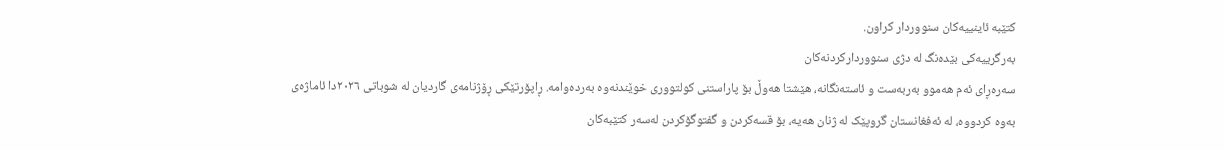کتێبە ئاینییەکان سنووردار کراون.
بەرگرییەکی بێدەنگ لە دژی سنووردارکردنەکان
سەرەڕای ئەم هەموو بەربەست و ئاستەنگانە، هێشتا هەوڵ بۆ پاراستنی کولتووری خوێندنەوە بەردەوامە. ڕاپۆرتێکی ڕۆژنامەی گاردیان لە شوباتی ٢٠٢٦دا ئاماژەی بەوە کردووە، لە ئەفغانستان گروپێک لە ژنان هەیە، بۆ قسەکردن و گفتوگۆکردن لەسەر کتێبەکان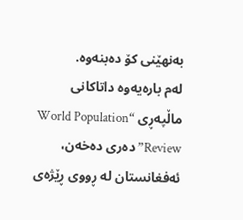بەنهێنی کۆ دەبنەوە.
لەم بارەیەوە داتاکانی ماڵپەڕی “World Population Review” دەری دەخەن، ئەفغانستان لە ڕووی ڕێژەی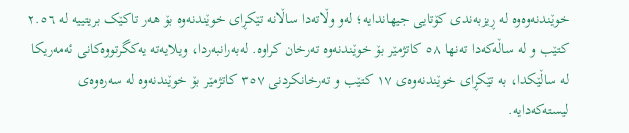خوێندنەوەوە لە ڕیزبەندی کۆتایی جیهاندایە؛ لەو وڵاتەدا ساڵانە تێکڕای خوێندنەوە بۆ هەر تاکێک بریتییە لە ٢.٥٦ کتێب و لە ساڵەکەدا تەنها ٥٨ کاتژمێر بۆ خوێندنەوە تەرخان کراوە. لەبەرانبەردا، ویلایەتە یەکگرتووەکانی ئەمەریکا لە ساڵێکدا، بە تێکڕای خوێندنەوەی ١٧ کتێب و تەرخانکردنی ٣٥٧ کاتژمێر بۆ خوێندنەوە لە سەرەوەی لیستەکەدایە.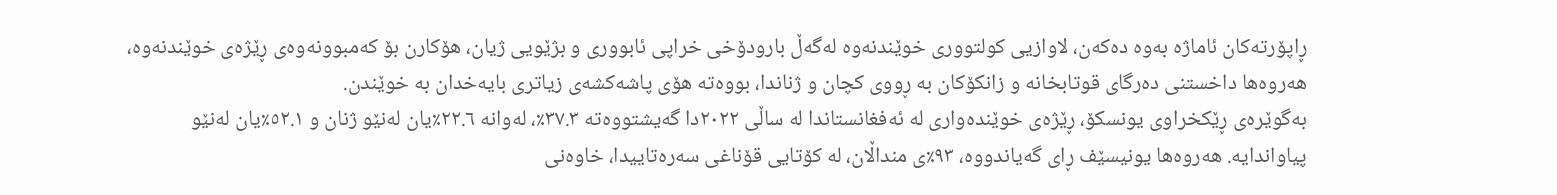ڕاپۆرتەکان ئاماژە بەوە دەکەن، لاوازیی کولتووری خوێندنەوە لەگەڵ بارودۆخی خراپی ئابووری و بژێویی ژیان، هۆکارن بۆ کەمبوونەوەی ڕێژەی خوێندنەوە، هەروەها داخستنی دەرگای قوتابخانە و زانکۆکان بە ڕووی کچان و ژناندا، بووەتە هۆی پاشەکشەی زیاتری بایەخدان بە خوێندن.
بەگوێرەی ڕێکخراوی یونسکۆ، ڕێژەی خوێندەواری لە ئەفغانستاندا لە ساڵی ٢٠٢٢دا گەیشتووەتە ٣٧.٣٪، لەوانە ٢٢.٦٪یان لەنێو ژنان و ٥٢.١٪یان لەنێو پیاواندایە. هەروەها یونیسێف ڕای گەیاندووە، ٩٣٪ی منداڵان، لە کۆتایی قۆناغی سەرەتاییدا، خاوەنی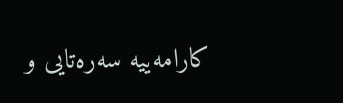کارامەییە سەرەتایی و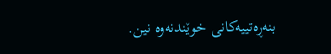بنەڕەتییەکانی خوێندنەوە نین.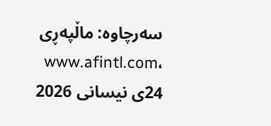سەرچاوە: ماڵپەڕی www.afintl.com، 24ی نیسانی 2026